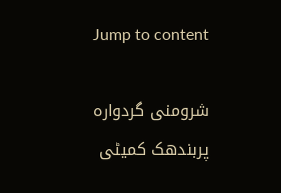Jump to content

شرومنی گردوارہ پربندھک کمیٹی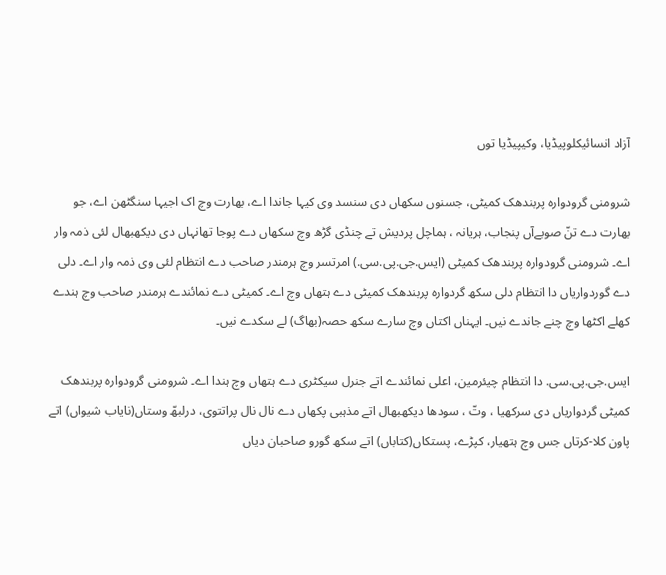آزاد انسائیکلوپیڈیا، وکیپیڈیا توں

شرومنی گرودوارہ پربندھک کمیٹی، جسنوں سکھاں دی سنسد وی کیہا جاندا اے، بھارت وچ اک اجیہا سنگٹھن اے، جو بھارت دے تنّ صوبےآں پنجاب، ہریانہ ، ہماچل پردیش تے چنڈی گڑھ وچ سکھاں دے پوجا تھانہاں دی دیکھبھال لئی ذمہ وار اے۔ شرومنی گرودوارہ پربندھک کمیٹی (ایس.جی.پی.سی.) امرتسر وچ ہرمندر صاحب دے انتظام لئی وی ذمہ وار اے۔ دلی دے گوردواریاں دا انتظام دلی سکھ گردوارہ پربندھک کمیٹی دے ہتھاں وچ اے۔ کمیٹی دے نمائندے ہرمندر صاحب وچ ہندے کھلے اکٹھا وچ چنے جاندے نیں۔ ایہناں اکتاں وچ سارے سکھ حصہ(بھاگ) لے سکدے نیں۔

ایس.جی.پی.سی. دا انتظام چیئرمین، اعلی نمائندے اتے جنرل سیکٹری دے ہتھاں وچ ہندا اے۔ شرومنی گرودوارہ پربندھک کمیٹی گردواریاں دی سرکھیا ، وتّ ، سودھا دیکھبھال اتے مذہبی پکھاں دے نال نال پراتتوی، درلبھّ وستاں(نایاب شیواں) اتے پاون کلا-کرتاں جس وچ ہتھیار، کپڑے، پستکاں(کتاباں) اتے سکھ گورو صاحبان دیاں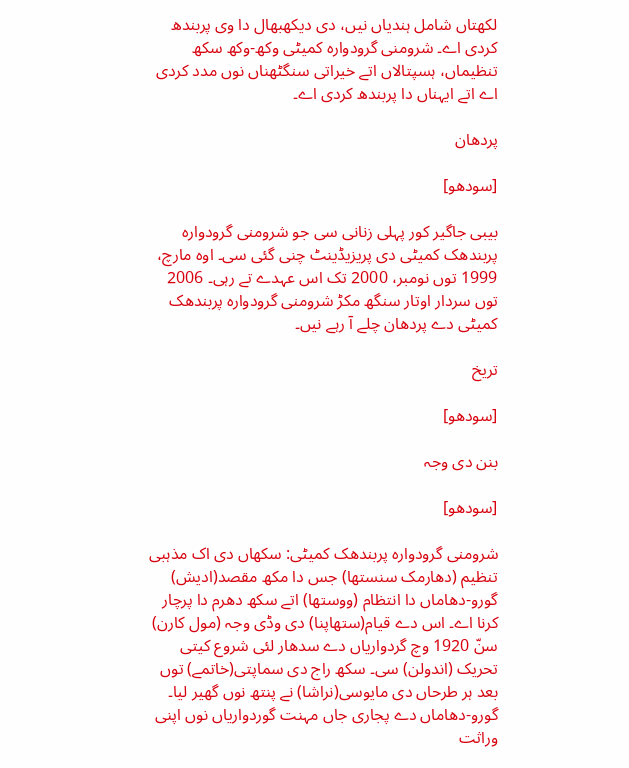لکھتاں شامل ہندیاں نیں، دی دیکھبھال دا وی پربندھ کردی اے۔ شرومنی گرودوارہ کمیٹی وکھ-وکھ سکھ تنظیماں، ہسپتالاں اتے خیراتی سنگٹھناں نوں مدد کردی اے اتے ایہناں دا پربندھ کردی اے۔

پردھان

[سودھو]

بیبی جاگیر کور پہلی زنانی سی جو شرومنی گرودوارہ پربندھک کمیٹی دی پریزیڈینٹ چنی گئی سی۔ اوہ مارچ، 1999 توں نومبر، 2000 تک اس عہدے تے رہی۔ 2006 توں سردار اوتار سنگھ مکڑ شرومنی گرودوارہ پربندھک کمیٹی دے پردھان چلے آ رہے نیں۔

تریخ

[سودھو]

بنن دی وجہ

[سودھو]

شرومنی گرودوارہ پربندھک کمیٹی: سکھاں دی اک مذہبی تنظیم (دھارمک سنستھا) جس دا مکھ مقصد(ادیش) گورو-دھاماں دا انتظام (ووستھا) اتے سکھ دھرم دا پرچار کرنا اے۔ اس دے قیام(ستھاپنا) دی وڈی وجہ (مول کارن) سنّ 1920 وچ گردواریاں دے سدھار لئی شروع کیتی تحریک (اندولن) سی۔ سکھ راج دی سماپتی(خاتمے) توں بعد ہر طرحاں دی مایوسی(نراشا) نے پنتھ نوں گھیر لیا۔ گورو-دھاماں دے پجاری جاں مہنت گوردواریاں نوں اپنی وراثت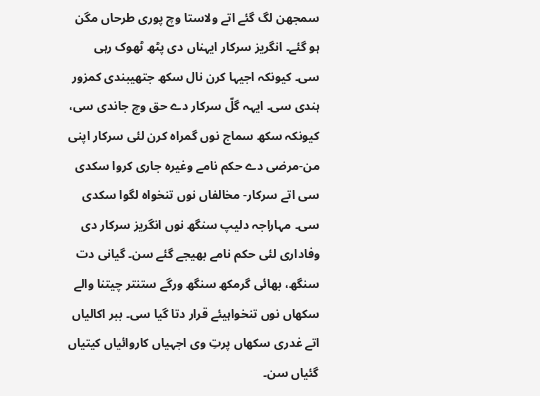سمجھن لگ گئے اتے ولاستا وچ پوری طرحاں مگن ہو گئے۔ انگریز سرکار ایہناں دی پٹھ ٹھوک رہی سی۔ کیونکہ اجیہا کرن نال سکھ جتھیبندی کمزور ہندی سی۔ ایہہ گلّ سرکار دے حق وچ جاندی سی، کیونکہ سکھ سماج نوں گمراہ کرن لئی سرکار اپنی من-مرضی دے حکم نامے وغیرہ جاری کروا سکدی سی اتے سرکار- مخالفاں نوں تنخواہ لگوا سکدی سی۔ مہاراجہ دلیپ سنگھ نوں انگریز سرکار دی وفاداری لئی حکم نامے بھیجے گئے سن۔ گیانی دت سنگھ، بھائی گرمکھ سنگھ ورگے ستنتر چیتنا والے سکھاں نوں تنخواہیئے قرار دتا گیا سی۔ ببر اکالیاں اتے غدری سکھاں پرتِ وی اجہیاں کاروائیاں کیتیاں گئیاں سن۔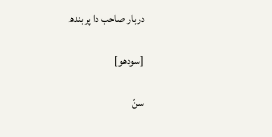دربار صاحب دا پربندھ

[سودھو]

سنّ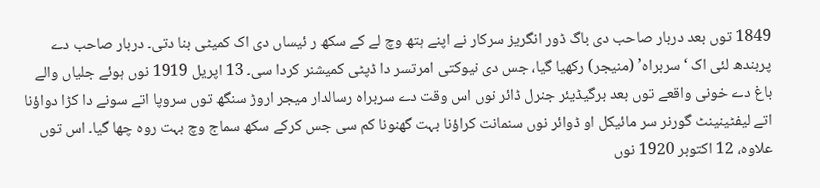1849 توں بعد دربار صاحب دی باگ ڈور انگریز سرکار نے اپنے ہتھ وچ لے کے سکھ ر ئیساں دی اک کمیٹی بنا دتی۔ دربار صاحب دے پربندھ لئی اک ‘سربراہ’ (منیجر) رکھیا گیا، جس دی نیوکتی امرتسر دا ڈپٹی کمیشنر کردا سی۔ 13 اپریل 1919 نوں ہوئے جلیاں والے باغ دے خونی واقعے توں بعد برگیڈیئر جنرل ڈائر نوں اس وقت دے سربراہ رسالدار میجر اروڑ سنگھ توں سروپا اتے سونے دا کڑا دواؤنا اتے لیفٹینینٹ گورنر سر مائیکل او ڈوائر نوں سنمانت کراؤنا بہت گھنونا کم سی جس کرکے سکھ سماج وچ بہت روہ چھا گیا۔ اس توں علاوہ، 12 اکتوبر 1920 نوں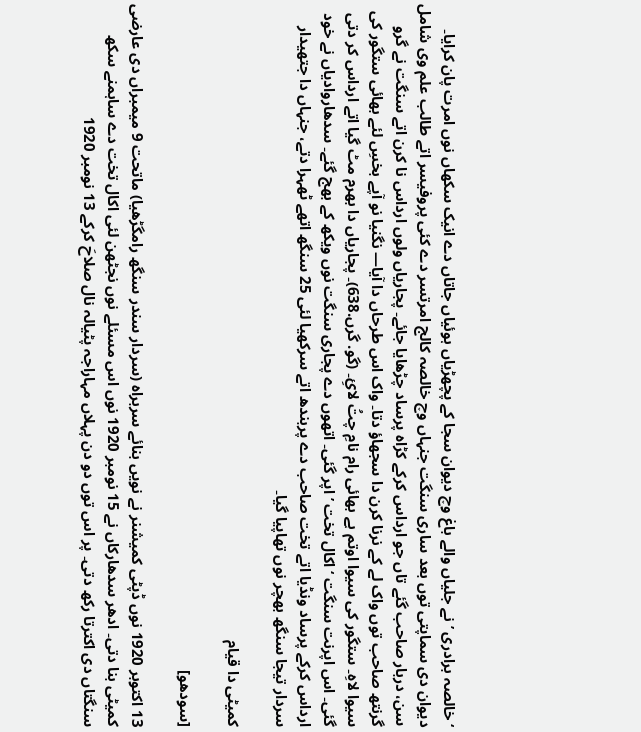‘خالصہ برادری ’ نے جلیاں والے باغ وچ دیوان سجا کے پچھڑیاں ہوئیاں جاتاں دے انیک سکھاں نوں امرت پان کرایا۔ دیوان دی سماپتی توں بعد ساری سنگت جنہاں وچ خالصہ کالج امرتسر دے کئی پروفیسر اتے طالب علم وی شامل سن، دربار صاحب گئے تاں جو ارداس کرکے کڑاہ پرساد چڑھایا جائے۔ پجاریاں ولوں ارداس نا کرن اتے سنگت نے گرو گرنتھ صاحب توں واک لے کے نرنا کرن دا سجھاؤ دتا۔ واک اس طرحاں دا آیا— نگنیا نو آپے بخسِ لئے بھائی ستگور کی سیوا لاہِ۔ ستگور کی سیوا اوتم ہے بھائی رام نامِ چتُ لائِ۔ (گو. گرں.638)۔ پجاریاں دا بھرم مٹ گیا اتے ارداس کر دتی گئی۔ اس اپرنت سنگت ‘اکال تخت ’ اپر گئی۔ اتھوں دے پجاری سنگت نوں ویکھ کے بھج گئے۔ سدھاروادیاں نے خود ارداس کرکے پرساد ونڈیا اتے تخت صاحب دے پربندھ اتے سرکھیا لئی 25 سنگھ اتھے ٹھہرا دتے، جنہاں دا جتھیدار سردار تیجا سنگھ بھچر نوں تھاپیا گیا۔

کمیٹی دا قیام

[سودھو]

13 اکتوبر 1920 نوں ڈپٹی کمیشنر نے نویں بنائے سربراہ (سردار سندر سنگھ رامگڑھیا) ماتحت 9 میمبراں دی عارضی کمیٹی بنا دتی۔ ادھر سدھارکاں نے 15 نومبر 1920 نوں اس مسئلے نوں نجٹھن لئی اکال تخت دے ساہمنے سکھ سنگتاں دی اکترتا رکھ دتی۔ پر اس توں دو دن پہلاں مہاراجہ پٹیالہ نال صلاحَ کرکے 13 نومبر 1920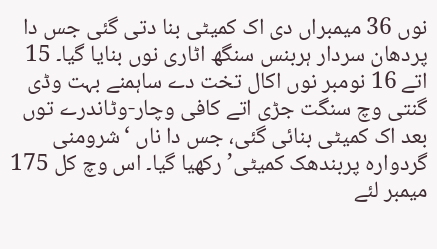نوں 36 میمبراں دی اک کمیٹی بنا دتی گئی جس دا پردھان سردار ہربنس سنگھ اٹاری نوں بنایا گیا۔ 15 اتے 16 نومبر نوں اکال تخت دے ساہمنے بہت وڈی گنتی وچ سنگت جڑی اتے کافی وچار-وٹاندرے توں بعد اک کمیٹی بنائی گئی، جس دا ناں ‘شرومنی گردوارہ پربندھک کمیٹی’ رکھیا گیا۔ اس وچ کل 175 میمبر لئے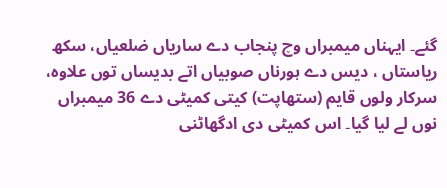گئے۔ ایہناں میمبراں وچ پنجاب دے ساریاں ضلعیاں، سکھ ریاستاں ، دیس دے ہورناں صوبیاں اتے بدیساں توں علاوہ، سرکار ولوں قایم (ستھاپت) کیتی کمیٹی دے 36 میمبراں نوں لے لیا گیا۔ اس کمیٹی دی ادگھاٹنی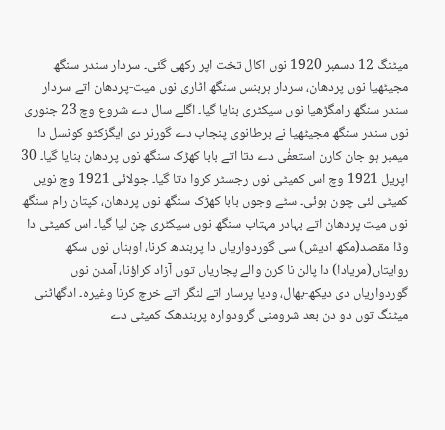میٹنگ 12 دسمبر 1920 نوں اکال تخت اپر رکھی گئی۔ سردار سندر سنگھ مجیٹھیا نوں پردھان، سردار ہربنس سنگھ اٹاری نوں میت-پردھان اتے سردار سندر سنگھ رامگڑھیا نوں سیکٹری بنایا گیا۔ اگلے سال دے شروع وچ 23 جنوری نوں سندر سنگھ مجیٹھیا نے برطانوی پنجاب دے گورنر دی ایگزکٹو کونسل دا میمبر ہو جان کارن استعفٰی دے دتا اتے بابا کھڑک سنگھ نوں پردھان بنایا گیا۔ 30 اپریل 1921 وچ اس کمیٹی نوں رجسٹر کروا دتا گیا۔ جولائی 1921 وچ نویں کمیٹی لئی چون ہوئی۔ سٹے وجوں بابا کھڑک سنگھ نوں پردھان، کپتان رام سنگھ نوں میت پردھان اتے بہادر مہتاب سنگھ نوں سیکٹری چن لیا گیا۔ اس کمیٹی دا وڈا مقصد(مکھ ادیش) سی گوردواریاں دا پربندھ کرنا، اوہناں نوں سکھ روایتاں(مریادا) دا پالن نا کرن والے پجاریاں توں آزاد کراؤنا، آمدن نوں گوردواریاں دی دیکھ-بھال، ودیا پرسار اتے لنگر اتے خرچ کرنا وغیرہ۔ ادگھاٹنی میٹنگ توں دو دن بعد شرومنی گرودوارہ پربندھک کمیٹی دے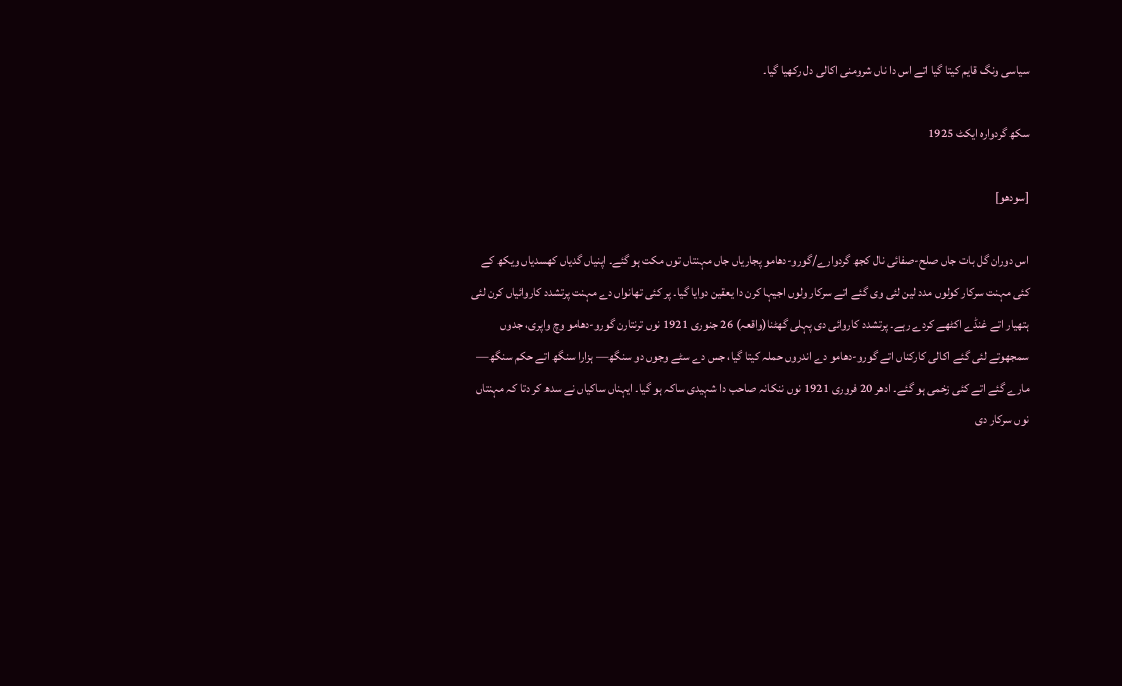سیاسی ونگ قایم کیتا گیا اتے اس دا ناں شرومنی اکالی دل رکھیا گیا۔

سکھ گردوارہ ایکٹ 1925

[سودھو]

اس دوران گل بات جاں صلح-صفائی نال کجھ گردوارے/گورو-دھامو پجاریاں جاں مہنتاں توں مکت ہو گئے۔ اپنیاں گدیاں کھسدیاں ویکھ کے کئی مہنت سرکار کولوں مدد لین لئی وی گئے اتے سرکار ولوں اجیہا کرن دا یعقین دوایا گیا۔ پر کئی تھانواں دے مہنت پرتشدد کاروائیاں کرن لئی ہتھیار اتے غنڈے اکٹھے کردے رہے۔ پرتشدد کاروائی دی پہلی گھٹنا(واقعہ) 26 جنوری 1921 نوں ترنتارن گورو-دھامو وچ واپری، جدوں سمجھوتے لئی گئے اکالی کارکناں اتے گورو-دھامو دے اندروں حملہ کیتا گیا، جس دے سٹے وجوں دو سنگھ— ہزارا سنگھ اتے حکم سنگھ— مارے گئے اتے کئی زخمی ہو گئے۔ ادھر 20 فروری 1921 نوں ننکانہ صاحب دا شہیدی ساکہ ہو گیا۔ ایہناں ساکیاں نے سدھ کر دتا کہ مہنتاں نوں سرکار دی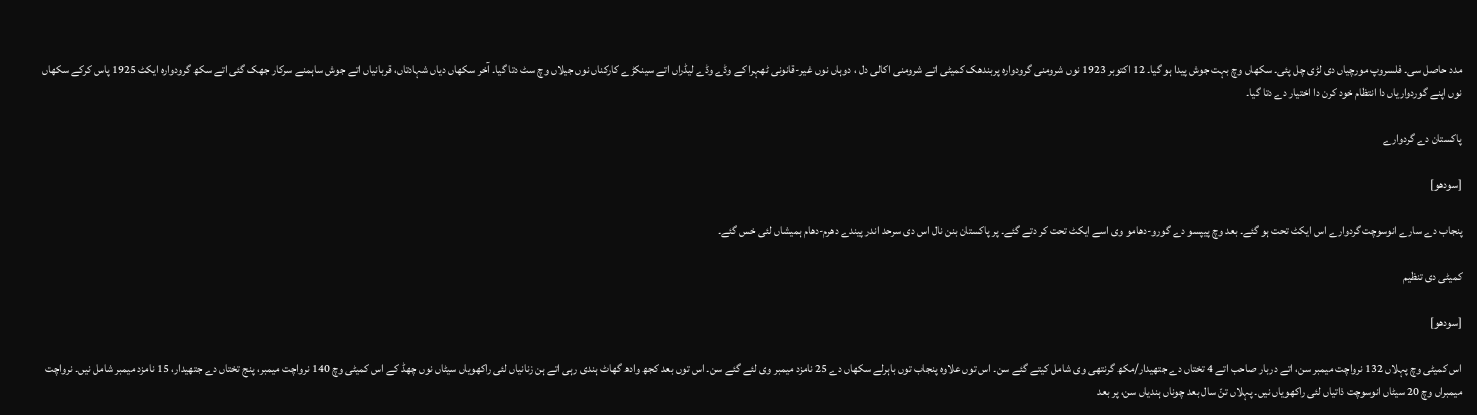مدد حاصل سی۔ فلسروپ مورچیاں دی لڑی چل پئی۔ سکھاں وچ بہت جوش پیدا ہو گیا۔ 12 اکتوبر 1923 نوں شرومنی گرودوارہ پربندھک کمیٹی اتے شرومنی اکالی دل ، دوہاں نوں غیر-قانونی ٹھہرا کے وڈے وڈے لیڈراں اتے سینکڑے کارکناں نوں جیلاں وچ سٹ دتا گیا۔ آخر سکھاں دیاں شہادتاں، قربانیاں اتے جوش ساہمنے سرکار جھک گئی اتے سکھ گرودوارہ ایکٹ 1925 پاس کرکے سکھاں نوں اپنے گوردواریاں دا انتظام خود کرن دا اختیار دے دتا گیا۔

پاکستان دے گردوارے

[سودھو]

پنجاب دے سارے انوسوچت گردوارے اس ایکٹ تحت ہو گئے۔ بعد وچ پیپسو دے گورو-دھامو وی اسے ایکٹ تحت کر دتے گئے۔ پر پاکستان بنن نال اس دی سرحد اندر پیندے دھرم-دھام ہمیشاں لئی خس گئے۔

کمیٹی دی تنظیم

[سودھو]

اس کمیٹی وچ پہلاں 132 نرواچت میمبر سن، اتے دربار صاحب اتے 4 تختاں دے جتھیدار/مکھ گرنتھی وی شامل کیتے گئے سن۔ اس توں علاوہ پنجاب توں باہرلے سکھاں دے 25 نامزد میمبر وی لئے گئے سن۔ اس توں بعد کجھ وادھ گھاٹ ہندی رہی اتے ہن زنانیاں لئی راکھویاں سیٹاں نوں چھڈ کے اس کمیٹی وچ 140 نرواچت میمبر، پنج تختاں دے جتھیدار، 15 نامزد میمبر شامل نیں۔ نرواچت میمبراں وچ 20 سیٹاں انوسوچت ذاتیاں لئی راکھویاں نیں۔ پہلاں تنّ سال بعد چوناں ہندیاں سن، پر بعد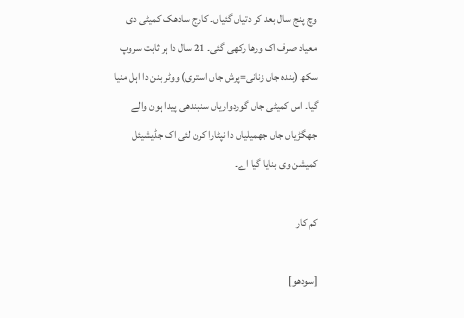وچ پنج سال بعد کر دتیاں گئیاں۔ کارج سادھک کمیٹی دی معیاد صرف اک ورھا رکھی گئی۔ 21 سال دا ہر ثابت سروپ سکھ (بندہ جاں زنانی=پرش جاں استری) ووٹر بنن دا اہل منیا گیا۔ اس کمیٹی جاں گوردواریاں سنبندھی پیدا ہون والے جھگڑیاں جاں جھمیلیاں دا نپٹارا کرن لئی اک جڈیشیئل کمیشن وی بنایا گیا اے۔

کم کار

[سودھو]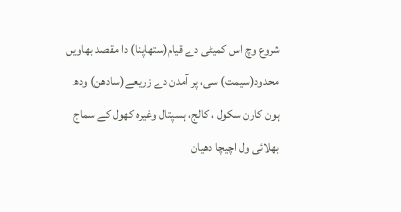شروع وچ اس کمیٹی دے قیام(ستھاپنا) دا مقصد بھاویں محدود(سیمت) سی، پر آمدن دے زریعے(سادھن) ودھ ہون کارن سکول ، کالج، ہسپتال وغیرہ کھول کے سماج بھلائی ول اچیچا دھیان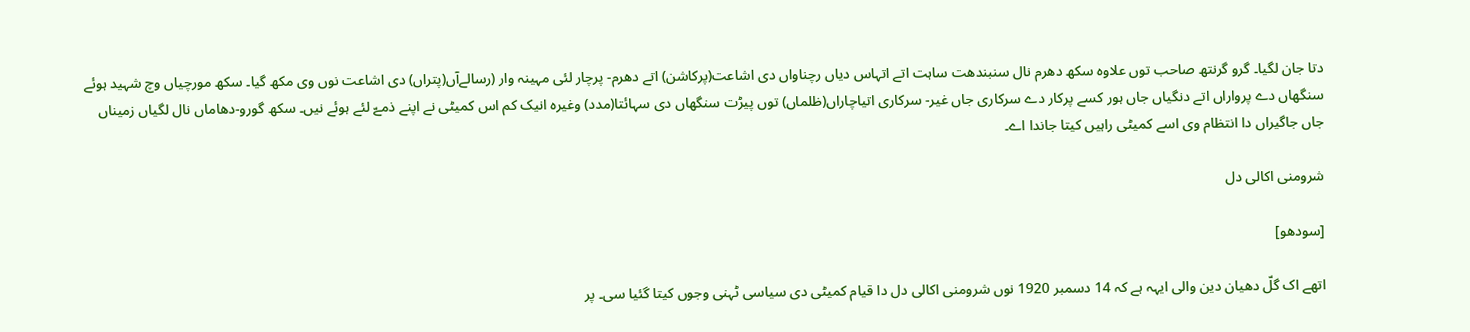دتا جان لگیا۔ گرو گرنتھ صاحب توں علاوہ سکھ دھرم نال سنبندھت ساہت اتے اتہاس دیاں رچناواں دی اشاعت(پرکاشن) اتے دھرم- پرچار لئی مہینہ وار (رسالےآں(پتراں) دی اشاعت نوں وی مکھ گیا۔ سکھ مورچیاں وچ شہید ہوئے سنگھاں دے پرواراں اتے دنگیاں جاں ہور کسے پرکار دے سرکاری جاں غیر- سرکاری اتیاچاراں(ظلماں) توں پیڑت سنگھاں دی سہائتا(مدد) وغیرہ انیک کم اس کمیٹی نے اپنے ذمےّ لئے ہوئے نیں۔ سکھ گورو-دھاماں نال لگیاں زمیناں جاں جاگیراں دا انتظام وی اسے کمیٹی راہیں کیتا جاندا اے۔

شرومنی اکالی دل

[سودھو]

اتھے اک گلّ دھیان دین والی ایہہ ہے کہ 14 دسمبر 1920 نوں شرومنی اکالی دل دا قیام کمیٹی دی سیاسی ٹہنی وجوں کیتا گئیا سی۔ پر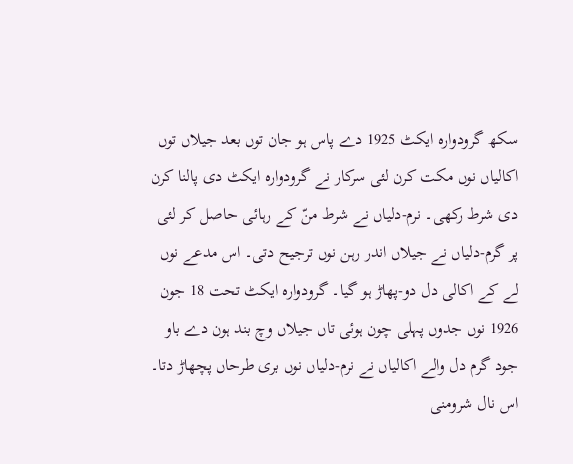سکھ گرودوارہ ایکٹ 1925 دے پاس ہو جان توں بعد جیلاں توں اکالیاں نوں مکت کرن لئی سرکار نے گرودوارہ ایکٹ دی پالنا کرن دی شرط رکھی۔ نرم-دلیاں نے شرط منّ کے رہائی حاصل کر لئی پر گرم-دلیاں نے جیلاں اندر رہن نوں ترجیح دتی۔ اس مدعے نوں لے کے اکالی دل دو-پھاڑ ہو گیا۔ گرودوارہ ایکٹ تحت 18 جون 1926 نوں جدوں پہلی چون ہوئی تاں جیلاں وچ بند ہون دے باو جود گرم دل والے اکالیاں نے نرم-دلیاں نوں بری طرحاں پچھاڑ دتا۔ اس نال شرومنی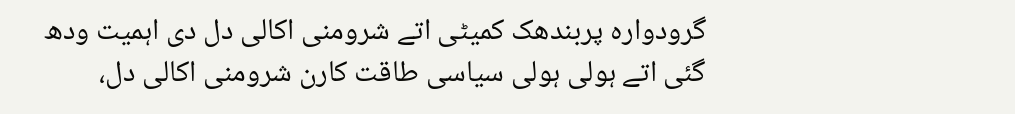گرودوارہ پربندھک کمیٹی اتے شرومنی اکالی دل دی اہمیت ودھ گئی اتے ہولی ہولی سیاسی طاقت کارن شرومنی اکالی دل،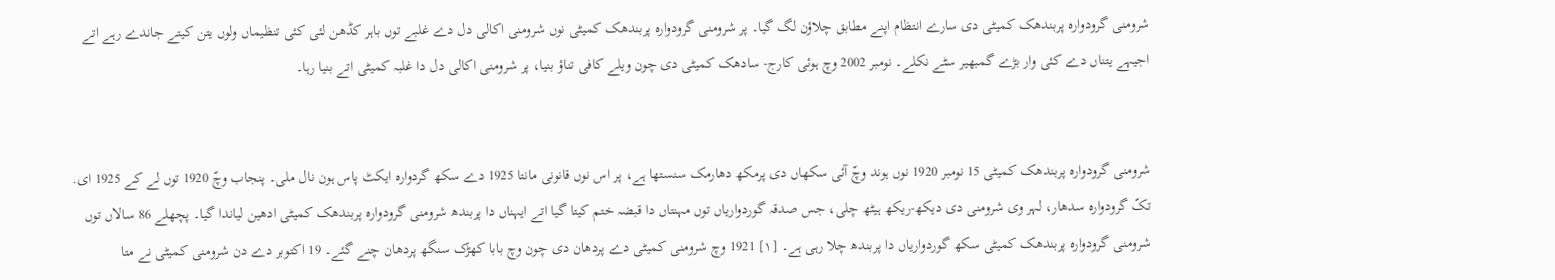شرومنی گرودوارہ پربندھک کمیٹی دی سارے انتظام اپنے مطابق چلاؤن لگ گیا۔ پر شرومنی گرودوارہ پربندھک کمیٹی نوں شرومنی اکالی دل دے غلبے توں باہر کڈھن لئی کئی تنظیماں ولوں یتن کیتے جاندے رہے اتے اجیہے یتناں دے کئی وار بڑے گمبھیر سٹے نکلے۔ نومبر 2002 وچ ہوئی کارج- سادھک کمیٹی دی چون ویلے کافی تناؤ بنیا، پر شرومنی اکالی دل دا غلبہ کمیٹی اتے بنیا رہا۔


شرومنی گرودوارہ پربندھک کمیٹی 15 نومبر 1920 نوں ہوند وچّ آئی سکھاں دی پرمکھ دھارمک سنستھا ہے، پر اس نوں قانونی مانتا 1925 دے سکھ گردوارہ ایکٹ پاس ہون نال ملی۔ پنجاب وچّ 1920 توں لے کے 1925 ای. تکّ گرودوارہ سدھار، لہر وی شرومنی دی دیکھ-ریکھ ہیٹھ چلی، جس صدقہ گوردواریاں توں مہنتاں دا قبضہ ختم کیتا گیا اتے ایہناں دا پربندھ شرومنی گرودوارہ پربندھک کمیٹی ادھین لیاندا گیا۔ پچھلے 86 سالاں توں شرومنی گرودوارہ پربندھک کمیٹی سکھ گوردواریاں دا پربندھ چلا رہی ہے۔ [۱] 1921 وچ شرومنی کمیٹی دے پردھان دی چون وچ بابا کھڑک سنگھ پردھان چنے گئے۔ 19 اکتوبر دے دن شرومنی کمیٹی نے متا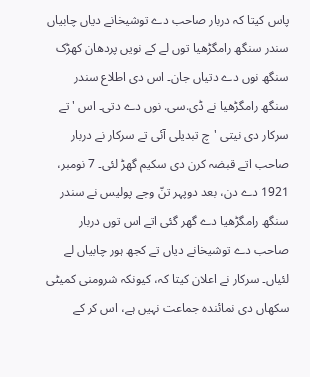پاس کیتا کہ دربار صاحب دے توشیخانے دیاں چابیاں سندر سنگھ رامگڑھیا توں لے کے نویں پردھان کھڑک سنگھ نوں دے دتیاں جان۔ اس دی اطلاع سندر سنگھ رامگڑھیا نے ڈی.سی. نوں دے دتی۔ اس 'تے سرکار دی نیتی 'چ تبدیلی آئی تے سرکار نے دربار صاحب اتے قبضہ کرن دی سکیم گھڑ لئی۔ 7 نومبر، 1921 دے دن، بعد دوپہر تنّ وجے پولیس نے سندر سنگھ رامگڑھیا دے گھر گئی اتے اس توں دربار صاحب دے توشیخانے دیاں تے کجھ ہور چابیاں لے لئیاں۔ سرکار نے اعلان کیتا کہ، کیونکہ شرومنی کمیٹی سکھاں دی نمائندہ جماعت نہیں ہے، اس کر کے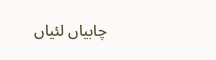چابیاں لئیاں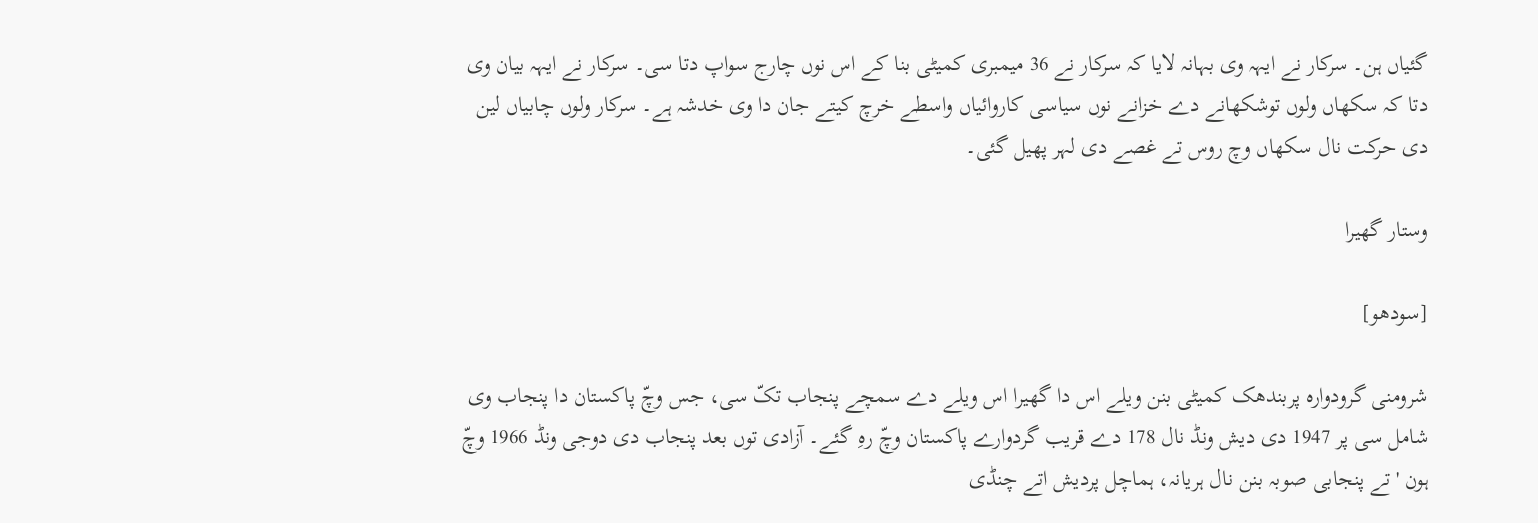گئیاں ہن۔ سرکار نے ایہہ وی بہانہ لایا کہ سرکار نے 36 میمبری کمیٹی بنا کے اس نوں چارج سواپ دتا سی۔ سرکار نے ایہہ بیان وی دتا کہ سکھاں ولوں توشکھانے دے خزانے نوں سیاسی کاروائیاں واسطے خرچ کیتے جان دا وی خدشہ ہے۔ سرکار ولوں چابیاں لین دی حرکت نال سکھاں وچ روس تے غصے دی لہر پھیل گئی۔

وستار گھیرا

[سودھو]

شرومنی گرودوارہ پربندھک کمیٹی بنن ویلے اس دا گھیرا اس ویلے دے سمچے پنجاب تکّ سی، جس وچّ پاکستان دا پنجاب وی شامل سی پر 1947 دی دیش ونڈ نال 178 دے قریب گردوارے پاکستان وچّ رہِ گئے۔ آزادی توں بعد پنجاب دی دوجی ونڈ 1966 وچّ ہون 'تے پنجابی صوبہ بنن نال ہریانہ، ہماچل پردیش اتے چنڈی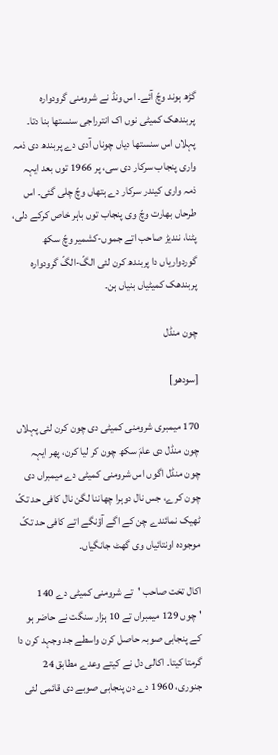گڑھ ہوند وچّ آئے۔ اس ونڈ نے شرومنی گرودوارہ پربندھک کمیٹی نوں اک انترراجی سنستھا بنا دتا۔ پہلاں اس سنستھا دیاں چوناں آدی دے پربندھ دی ذمہ واری پنجاب سرکار دی سی، پر 1966 توں بعد ایہہ ذمہ واری کیندر سرکار دے ہتھاں وچّ چلی گئی۔ اس طرحاں بھارت وچّ وی پنجاب توں باہر خاص کرکے دلی، پٹنا، نندیڑ صاحب اتے جموں-کشمیر وچّ سکھ گوردواریاں دا پربندھ کرن لئی الگّ-الگّ گرودوارہ پربندھک کمیٹیاں بنیاں ہن۔

چون منڈل

[سودھو]

170 میمبری شرومنی کمیٹی دی چون کرن لئی پہلاں چون منڈل دی عامَ سکھ چون کر لیا کرن، پھر ایہہ چون منڈل اگوں اس شرومنی کمیٹی دے میمبراں دی چون کرے، جس نال دوہرا چھاننا لگن نال کافی حد تکّ ٹھیک نمائندے چن کے اگے آؤنگے اتے کافی حد تکّ موجودہ اونتائیاں وی گھٹ جانگیاں۔

اکال تخت صاحب 'تے شرومنی کمیٹی دے 140 'چوں 129 میمبراں تے 10 ہزار سنگت نے حاضر ہو کے پنجابی صوبہ حاصل کرن واسطے جد وجہد کرن دا گرمتا کیتا۔ اکالی دل نے کیتے وعدے مطابق 24 جنوری، 1960 دے دن پنجابی صوبے دی قائمی لئی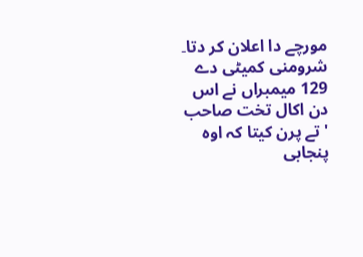مورچے دا اعلان کر دتا۔ شرومنی کمیٹی دے 129 میمبراں نے اس دن اکال تخت صاحب 'تے پرن کیتا کہ اوہ پنجابی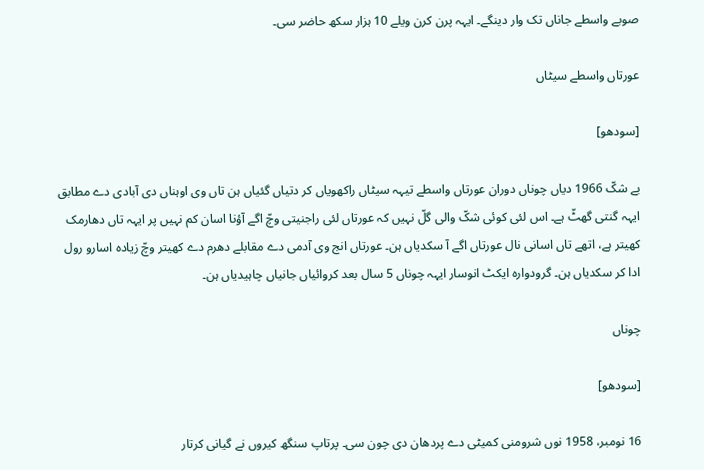صوبے واسطے جاناں تک وار دینگے۔ ایہہ پرن کرن ویلے 10 ہزار سکھ حاضر سی۔

عورتاں واسطے سیٹاں

[سودھو]

بے شکّ 1966 دیاں چوناں دوران عورتاں واسطے تیہہ سیٹاں راکھویاں کر دتیاں گئیاں ہن تاں وی اوہناں دی آبادی دے مطابق ایہہ گنتی گھٹّ ہے۔ اس لئی کوئی شکّ والی گلّ نہیں کہ عورتاں لئی راجنیتی وچّ اگے آؤنا اسان کم نہیں پر ایہہ تاں دھارمک کھیتر ہے، اتھے تاں اسانی نال عورتاں اگے آ سکدیاں ہن۔ عورتاں انج وی آدمی دے مقابلے دھرم دے کھیتر وچّ زیادہ اسارو رول ادا کر سکدیاں ہن۔ گرودوارہ ایکٹ انوسار ایہہ چوناں 5 سال بعد کروائیاں جانیاں چاہیدیاں ہن۔

چوناں

[سودھو]

16 نومبر، 1958 نوں شرومنی کمیٹی دے پردھان دی چون سی۔ پرتاپ سنگھ کیروں نے گیانی کرتار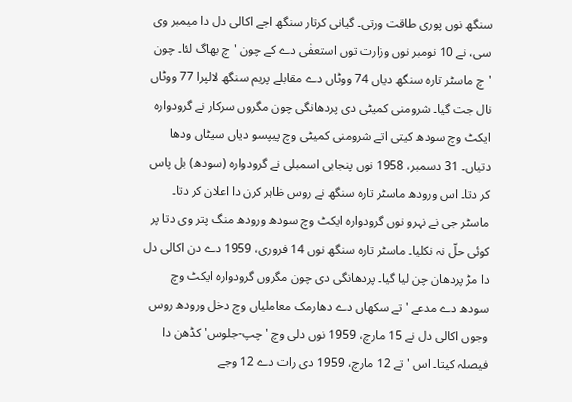سنگھ نوں پوری طاقت ورتی۔ گیانی کرتار سنگھ اجے اکالی دل دا میمبر وی سی، نے 10 نومبر نوں وزارت توں استعفٰی دے کے چون 'چ بھاگ لئا۔ چون 'چ ماسٹر تارہ سنگھ دیاں 74 ووٹاں دے مقابلے پریم سنگھ لالپرا 77 ووٹاں نال جت گیا۔ شرومنی کمیٹی دی پردھانگی چون مگروں سرکار نے گرودوارہ ایکٹ وچ سودھ کیتی اتے شرومنی کمیٹی وچ پیپسو دیاں سیٹاں ودھا دتیاں۔ 31 دسمبر، 1958 نوں پنجابی اسمبلی نے گرودوارہ (سودھ) بل پاس کر دتا۔ اس ورودھ ماسٹر تارہ سنگھ نے روس ظاہر کرن دا اعلان کر دتا۔ ماسٹر جی نے نہرو نوں گرودوارہ ایکٹ وچ سودھ ورودھ منگ پتر وی دتا پر کوئی حلّ نہ نکلیا۔ ماسٹر تارہ سنگھ نوں 14 فروری، 1959 دے دن اکالی دل دا مڑ پردھان چن لیا گیا۔ پردھانگی دی چون مگروں گرودوارہ ایکٹ وچ سودھ دے مدعے 'تے سکھاں دے دھارمک معاملیاں وچ دخل ورودھ روس وجوں اکالی دل نے 15 مارچ، 1959 نوں دلی وچ 'چپ-جلوس' کڈھن دا فیصلہ کیتا۔ اس 'تے 12 مارچ، 1959 دی رات دے 12 وجے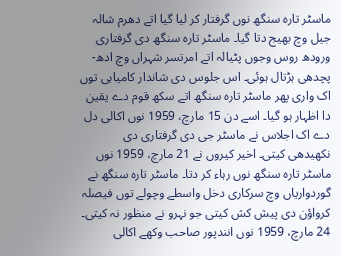ماسٹر تارہ سنگھ نوں گرفتار کر لیا گیا اتے دھرم شالہ جیل وچ بھیج دتا گیا۔ ماسٹر تارہ سنگھ دی گرفتاری ورودھ روس وجوں پٹیالہ اتے امرتسر شہراں وچ ادھ-پچدھی ہڑتال ہوئی۔ اس جلوس دی شاندار کامیابی توں اک واری پھر ماسٹر تارہ سنگھ اتے سکھ قوم دے یقین دا اظہار ہو گیا۔ اسے دن 15 مارچ، 1959 نوں اکالی دل دے اک اجلاس نے ماسٹر جی دی گرفتاری دی نکھیدھی کیتی۔ اخیر کیروں نے 21 مارچ، 1959 نوں ماسٹر تارہ سنگھ نوں رہاء کر دتا۔ ماسٹر تارہ سنگھ نے گوردواریاں وچ سرکاری دخل واسطے وچولے توں فیصلہ کرواؤن دی پیش کش کیتی جو نہرو نے منظور نہ کیتی۔ 24 مارچ، 1959 نوں انندپور صاحب وکھے اکالی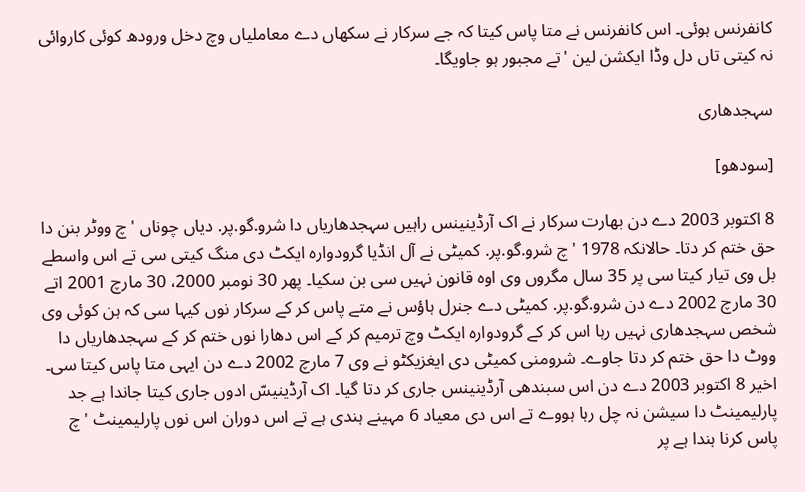کانفرنس ہوئی۔ اس کانفرنس نے متا پاس کیتا کہ جے سرکار نے سکھاں دے معاملیاں وچ دخل ورودھ کوئی کاروائی نہ کیتی تاں دل وڈا ایکشن لین 'تے مجبور ہو جاویگا۔

سہجدھاری

[سودھو]

8 اکتوبر 2003 دے دن بھارت سرکار نے اک آرڈینینس راہیں سہجدھاریاں دا شرو.گو.پر. دیاں چوناں 'چ ووٹر بنن دا حق ختم کر دتا۔ حالانکہ 1978 'چ شرو.گو.پر. کمیٹی نے آل انڈیا گرودوارہ ایکٹ دی منگ کیتی سی تے اس واسطے بل وی تیار کیتا سی پر 35 سال مگروں وی اوہ قانون نہیں سی بن سکیا۔ پھر 30 نومبر 2000، 30 مارچ 2001 اتے 30 مارچ 2002 دے دن شرو.گو.پر. کمیٹی دے جنرل ہاؤس نے متے پاس کر کے سرکار نوں کیہا سی کہ ہن کوئی وی شخص سہجدھاری نہیں رہا اس کر کے گرودوارہ ایکٹ وچ ترمیم کر کے اس دھارا نوں ختم کر کے سہجدھاریاں دا ووٹ دا حق ختم کر دتا جاوے۔ شرومنی کمیٹی دی ایغزیکٹو نے وی 7 مارچ 2002 دے دن ایہی متا پاس کیتا سی۔ اخیر 8 اکتوبر 2003 دے دن اس سبندھی آرڈینینس جاری کر دتا گیا۔ اک آرڈینیسّ ادوں جاری کیتا جاندا ہے جد پارلیمینٹ دا سیشن نہ چل رہا ہووے تے اس دی معیاد 6 مہینے ہندی ہے تے اس دوران اس نوں پارلیمینٹ 'چ پاس کرنا ہندا ہے پر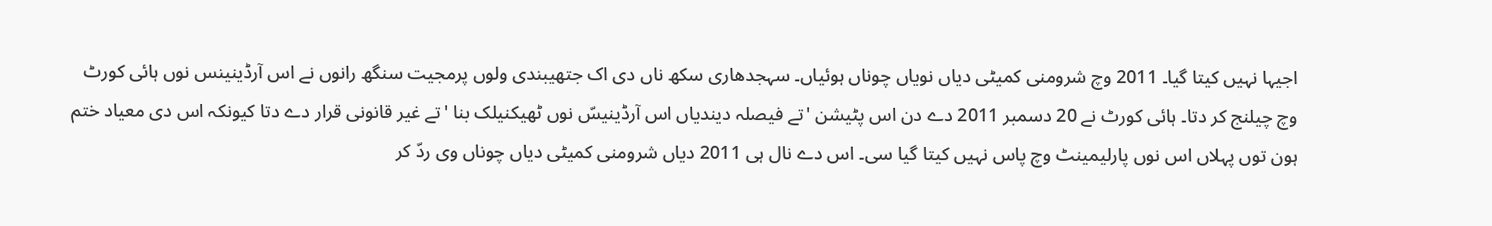اجیہا نہیں کیتا گیا۔ 2011 وچ شرومنی کمیٹی دیاں نویاں چوناں ہوئیاں۔ سہجدھاری سکھ ناں دی اک جتھیبندی ولوں پرمجیت سنگھ رانوں نے اس آرڈینینس نوں ہائی کورٹ وچ چیلنج کر دتا۔ ہائی کورٹ نے 20 دسمبر 2011 دے دن اس پٹیشن 'تے فیصلہ دیندیاں اس آرڈینیسّ نوں ٹھیکنیلک بنا 'تے غیر قانونی قرار دے دتا کیونکہ اس دی معیاد ختم ہون توں پہلاں اس نوں پارلیمینٹ وچ پاس نہیں کیتا گیا سی۔ اس دے نال ہی 2011 دیاں شرومنی کمیٹی دیاں چوناں وی ردّ کر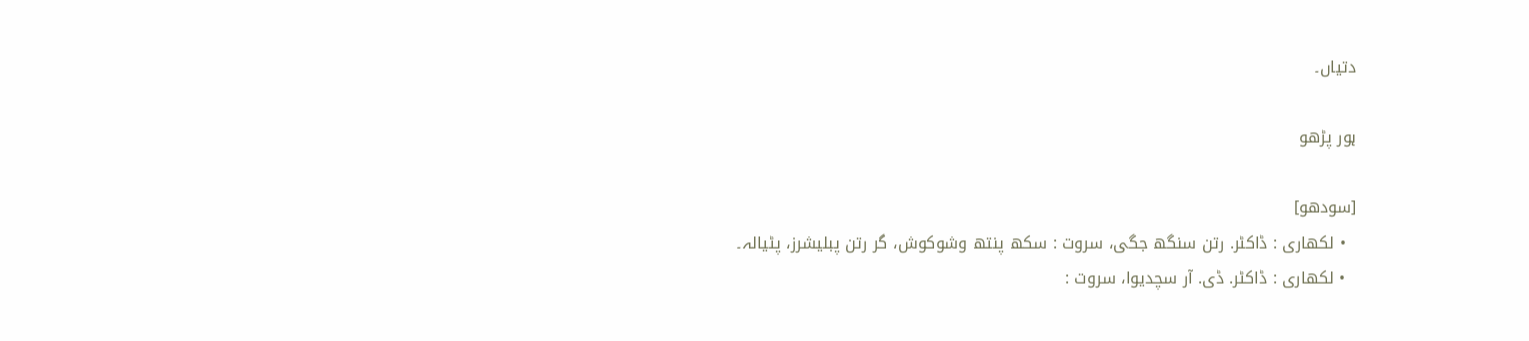دتیاں۔

ہور پڑھو

[سودھو]
  • لکھاری : ڈاکٹر. رتن سنگھ جگی، سروت : سکھ پنتھ وشوکوش، گر رتن پبلیشرز، پٹیالہ۔
  • لکھاری : ڈاکٹر. ڈی. آر سچدیوا، سروت :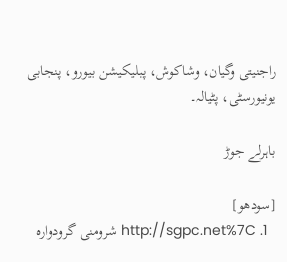راجنیتی وگیان، وشاکوش، پبلیکیشن بیورو، پنجابی یونیورسٹی، پٹیالہ۔

باہرلے جوڑ

[سودھو]
  1. http://sgpc.net%7C شرومنی گرودوارہ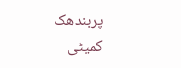پربندھک کمیٹی